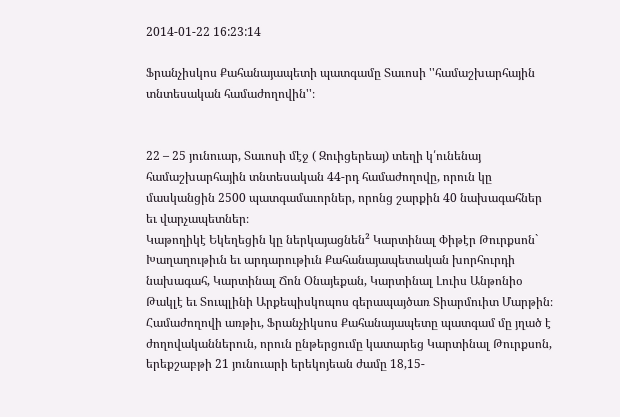2014-01-22 16:23:14

Ֆրանչիսկոս Քահանայապետի պատգամը Տաւոսի ''համաշխարհային տնտեսական համաժողովին''։


22 – 25 յունուար, Տաւոսի մէջ ( Զուիցերեայ) տեղի կ՛ունենայ համաշխարհային տնտեսական 44-րդ համաժողովը, որուն կը մասկանցին 2500 պատգամաւորներ, որոնց շարքին 40 նախագահներ եւ վարչապետներ։
Կաթողիկէ Եկեղեցին կը ներկայացնեն² Կարտինալ Փիթէր Թուրքսոն` Խաղաղութիւն եւ արդարութիւն Քահանայապետական խորհուրդի նախագահ, Կարտինալ Ճոն Օնայեքան, Կարտինալ Լուիս Անթոնիօ Թակլէ եւ Տուպլինի Արքեպիսկոպոս գերապայծառ Տիարմուիտ Մարթին։
Համաժողովի առթիւ, Ֆրանչիկսոս Քահանայապետը պատգամ մը յղած է ժողովականներուն, որուն ընթերցումը կատարեց Կարտինալ Թուրքսոն, երեքշաբթի 21 յունուարի երեկոյեան ժամը 18,15-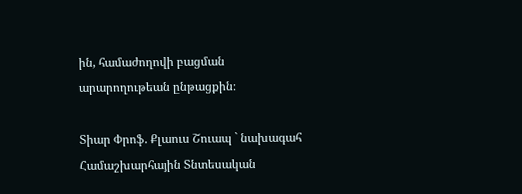ին, համաժողովի բացման արարողութեան ընթացքին։

Տիար Փրոֆ. Քլաուս Շուապ ` նախագահ Համաշխարհային Տնտեսական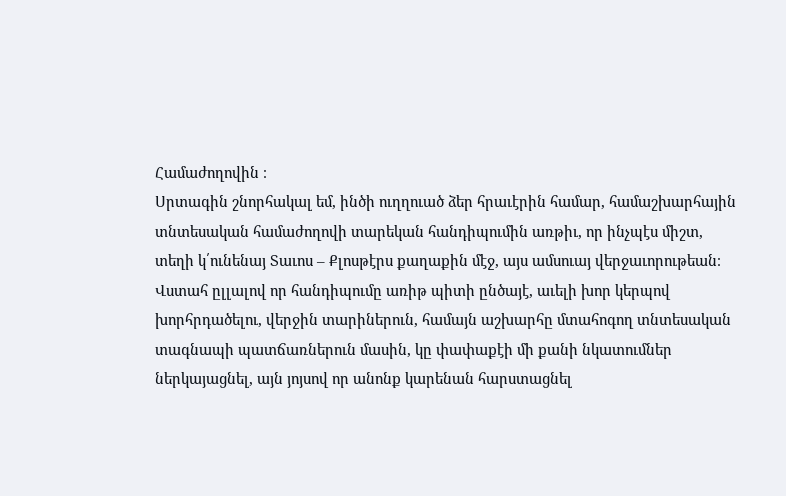Համաժողովին ։
Սրտագին շնորհակալ եմ, ինծի ուղղուած ձեր հրաւէրին համար, համաշխարհային տնտեսական համաժողովի տարեկան հանդիպումին առթիւ, որ ինչպէս միշտ, տեղի կ՛ունենայ Տաւոս – Քլոսթէրս քաղաքին մէջ, այս ամսուայ վերջաւորութեան։
Վստահ ըլլալով որ հանդիպումը առիթ պիտի ընծայէ, աւելի խոր կերպով խորհրդածելու, վերջին տարիներուն, համայն աշխարհը մտահոգող տնտեսական տագնապի պատճառներուն մասին, կը փափաքէի մի քանի նկատումներ ներկայացնել, այն յոյսով որ անոնք կարենան հարստացնել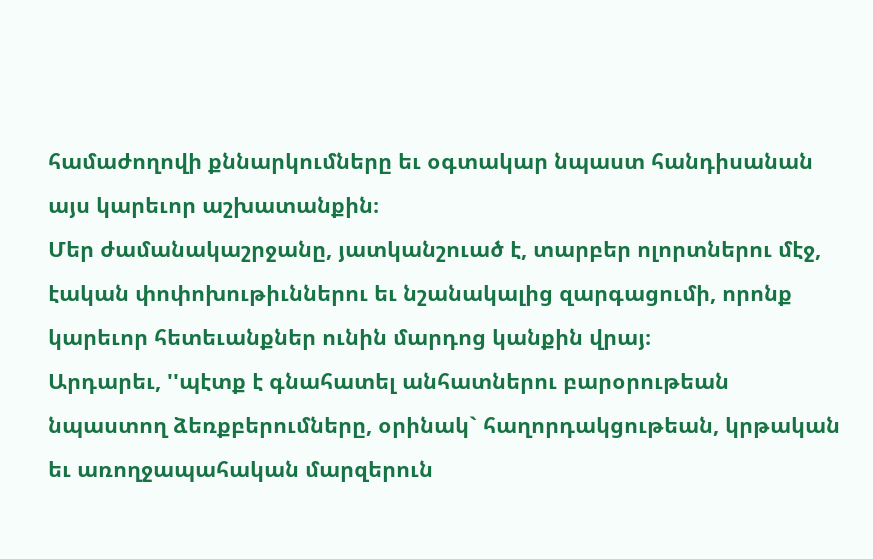համաժողովի քննարկումները եւ օգտակար նպաստ հանդիսանան այս կարեւոր աշխատանքին։
Մեր ժամանակաշրջանը, յատկանշուած է, տարբեր ոլորտներու մէջ, էական փոփոխութիւններու եւ նշանակալից զարգացումի, որոնք կարեւոր հետեւանքներ ունին մարդոց կանքին վրայ։
Արդարեւ, ''պէտք է գնահատել անհատներու բարօրութեան նպաստող ձեռքբերումները, օրինակ` հաղորդակցութեան, կրթական եւ առողջապահական մարզերուն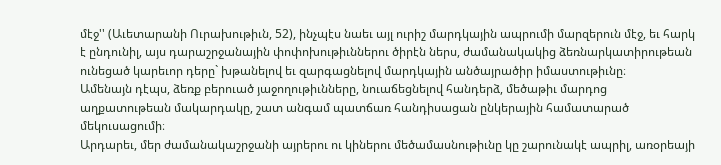մէջ'' (Աւետարանի Ուրախութիւն, 52), ինչպէս նաեւ այլ ուրիշ մարդկային ապրումի մարզերուն մէջ, եւ հարկ է ընդունիլ, այս դարաշրջանային փոփոխութիւններու ծիրէն ներս, ժամանակակից ձեռնարկատիրութեան ունեցած կարեւոր դերը` խթանելով եւ զարգացնելով մարդկային անծայրածիր իմաստութիւնը։
Ամենայն դէպս, ձեռք բերուած յաջողութիւնները, նուաճեցնելով հանդերձ, մեծաթիւ մարդոց աղքատութեան մակարդակը, շատ անգամ պատճառ հանդիսացան ընկերային համատարած մեկուսացումի։
Արդարեւ, մեր ժամանակաշրջանի այրերու ու կիներու մեծամասնութիւնը կը շարունակէ ապրիլ, առօրեայի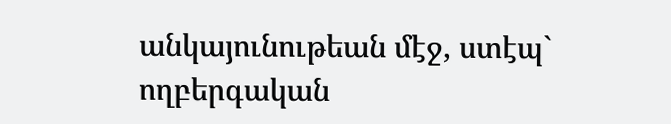անկայունութեան մէջ, ստէպ` ողբերգական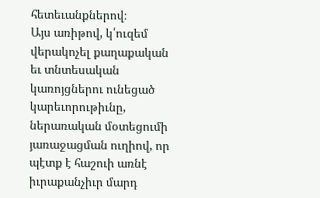հետեւանքներով։
Այս առիթով, կ՛ուզեմ վերակոչել քաղաքական եւ տնտեսական կառոյցներու ունեցած կարեւորութիւնը, ներառական մօտեցումի յառաջացման ուղիով, որ պէտք է հաշուի առնէ իւրաքանչիւր մարդ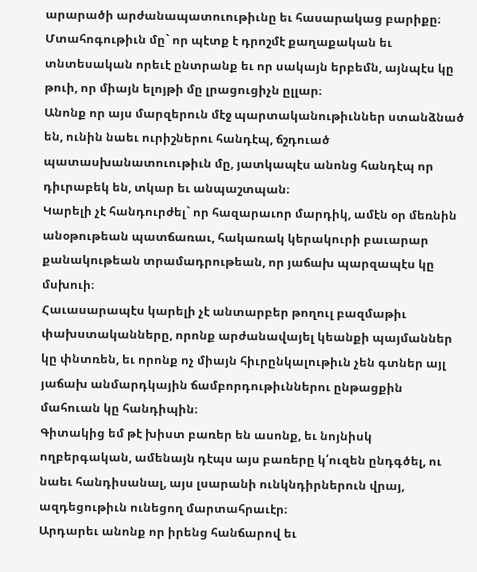արարածի արժանապատուութիւնը եւ հասարակաց բարիքը։ Մտահոգութիւն մը` որ պէտք է դրոշմէ քաղաքական եւ տնտեսական որեւէ ընտրանք եւ որ սակայն երբեմն, այնպէս կը թուի, որ միայն ելոյթի մը լրացուցիչն ըլլար։
Անոնք որ այս մարզերուն մէջ պարտականութիւններ ստանձնած են, ունին նաեւ ուրիշներու հանդէպ, ճշդուած պատասխանատուութիւն մը, յատկապէս անոնց հանդէպ որ դիւրաբեկ են, տկար եւ անպաշտպան։
Կարելի չէ հանդուրժել` որ հազարաւոր մարդիկ, ամէն օր մեռնին անօթութեան պատճառաւ, հակառակ կերակուրի բաւարար քանակութեան տրամադրութեան, որ յաճախ պարզապէս կը մսխուի։
Հաւասարապէս կարելի չէ անտարբեր թողուլ բազմաթիւ փախստականները, որոնք արժանավայել կեանքի պայմաններ կը փնտռեն, եւ որոնք ոչ միայն հիւրընկալութիւն չեն գտներ այլ յաճախ անմարդկային ճամբորդութիւններու ընթացքին մահուան կը հանդիպին։
Գիտակից եմ թէ խիստ բառեր են ասոնք, եւ նոյնիսկ ողբերգական, ամենայն դէպս այս բառերը կ՛ուզեն ընդգծել, ու նաեւ հանդիսանալ, այս լսարանի ունկնդիրներուն վրայ, ազդեցութիւն ունեցող մարտահրաւէր։
Արդարեւ անոնք որ իրենց հանճարով եւ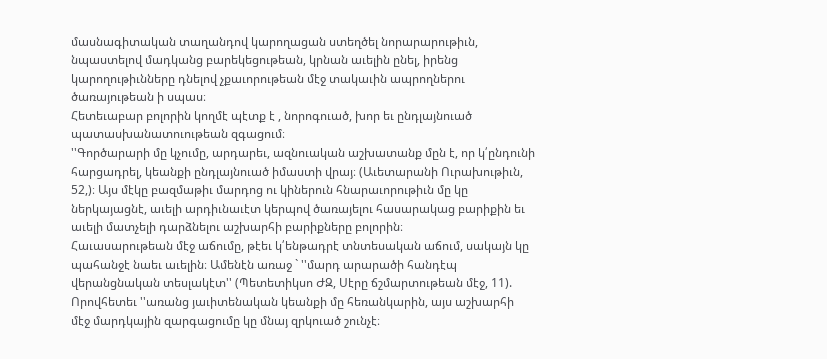մասնագիտական տաղանդով կարողացան ստեղծել նորարարութիւն, նպաստելով մադկանց բարեկեցութեան, կրնան աւելին ընել, իրենց կարողութիւնները դնելով չքաւորութեան մէջ տակաւին ապրողներու ծառայութեան ի սպաս։
Հետեւաբար բոլորին կողմէ պէտք է , նորոգուած, խոր եւ ընդլայնուած պատասխանատուութեան զգացում։
''Գործարարի մը կչումը, արդարեւ, ազնուական աշխատանք մըն է, որ կ՛ընդունի հարցադրել, կեանքի ընդլայնուած իմաստի վրայ։ (Աւետարանի Ուրախութիւն, 52,)։ Այս մէկը բազմաթիւ մարդոց ու կիներուն հնարաւորութիւն մը կը ներկայացնէ, աւելի արդիւնաւէտ կերպով ծառայելու հասարակաց բարիքին եւ աւելի մատչելի դարձնելու աշխարհի բարիքները բոլորին։
Հաւասարութեան մէջ աճումը, թէեւ կ՛ենթադրէ տնտեսական աճում, սակայն կը պահանջէ նաեւ աւելին։ Ամենէն առաջ ` ''մարդ արարածի հանդէպ վերանցնական տեսլակէտ'' (Պետետիկսո ԺԶ, Սէրը ճշմարտութեան մէջ, 11). Որովհետեւ ''առանց յաւիտենական կեանքի մը հեռանկարին, այս աշխարհի մէջ մարդկային զարգացումը կը մնայ զրկուած շունչէ։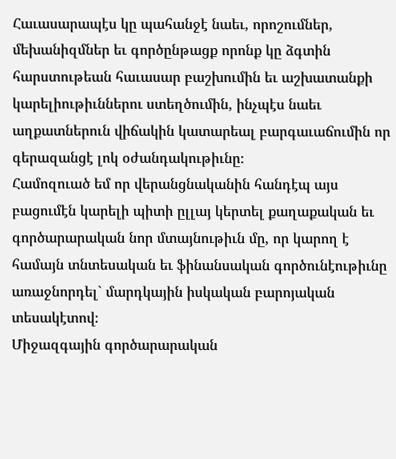Հաւասարապէս կը պահանջէ նաեւ, որոշումներ, մեխանիզմներ եւ գործընթացք որոնք կը ձգտին հարստութեան հաւասար բաշխումին եւ աշխատանքի կարելիութիւններու ստեղծումին, ինչպէս նաեւ աղքատներուն վիճակին կատարեալ բարգաւաճումին որ գերազանցէ լոկ օժանդակութիւնը։
Համոզուած եմ որ վերանցնականին հանդէպ այս բացումէն կարելի պիտի ըլլայ կերտել քաղաքական եւ գործարարական նոր մտայնութիւն մը, որ կարող է համայն տնտեսական եւ ֆինանսական գործունէութիւնը առաջնորդել` մարդկային իսկական բարոյական տեսակէտով։
Միջազգային գործարարական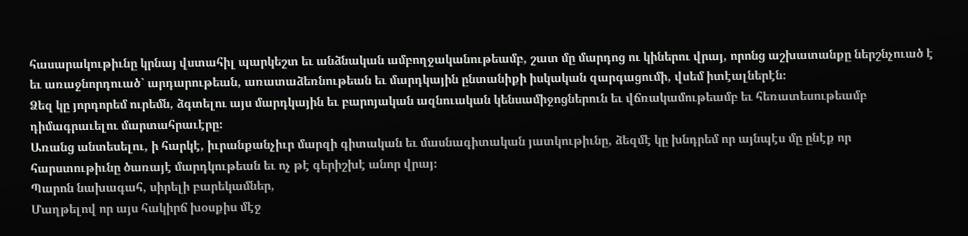հասարակութիւնը կրնայ վստահիլ պարկեշտ եւ անձնական ամբողջականութեամբ, շատ մը մարդոց ու կիներու վրայ, որոնց աշխատանքը ներշնչուած է եւ առաջնորդուած` արդարութեան, առատաձեռնութեան եւ մարդկային ընտանիքի իսկական զարգացումի, վսեմ իտէալներէն։
Ձեզ կը յորդորեմ ուրեմն, ձգտելու այս մարդկային եւ բարոյական ազնուական կենսամիջոցներուն եւ վճռակամութեամբ եւ հեռատեսութեամբ դիմագրաւելու մարտահրաւէրը։
Առանց անտեսելու, ի հարկէ, իւրանքանչիւր մարզի գիտական եւ մասնագիտական յատկութիւնը, ձեզմէ կը խնդրեմ որ այնպէս մը ընէք որ հարստութիւնը ծառայէ մարդկութեան եւ ոչ թէ գերիշխէ անոր վրայ։
Պարոն նախագահ, սիրելի բարեկամներ,
Մաղթելով որ այս հակիրճ խօսքիս մէջ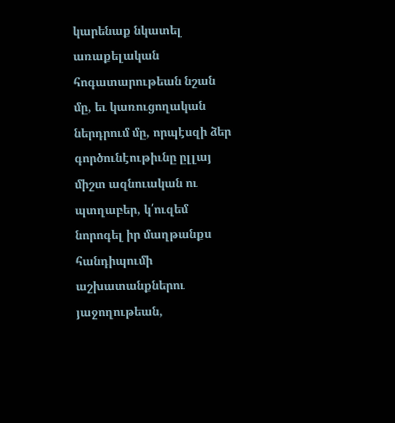կարենաք նկատել առաքելական հոգատարութեան նշան մը, եւ կառուցողական ներդրում մը, որպէսզի ձեր գործունէութիւնը ըլլայ միշտ ազնուական ու պտղաբեր, կ՛ուզեմ նորոգել իր մաղթանքս հանդիպումի աշխատանքներու յաջողութեան,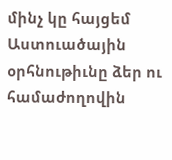մինչ կը հայցեմ Աստուածային օրհնութիւնը ձեր ու համաժողովին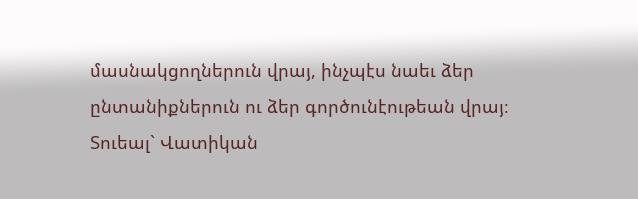մասնակցողներուն վրայ, ինչպէս նաեւ ձեր ընտանիքներուն ու ձեր գործունէութեան վրայ։
Տուեալ` Վատիկան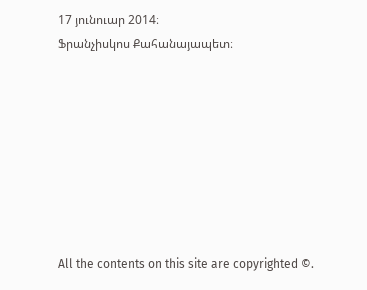17 յունուար 2014։
Ֆրանչիսկոս Քահանայապետ։








All the contents on this site are copyrighted ©.